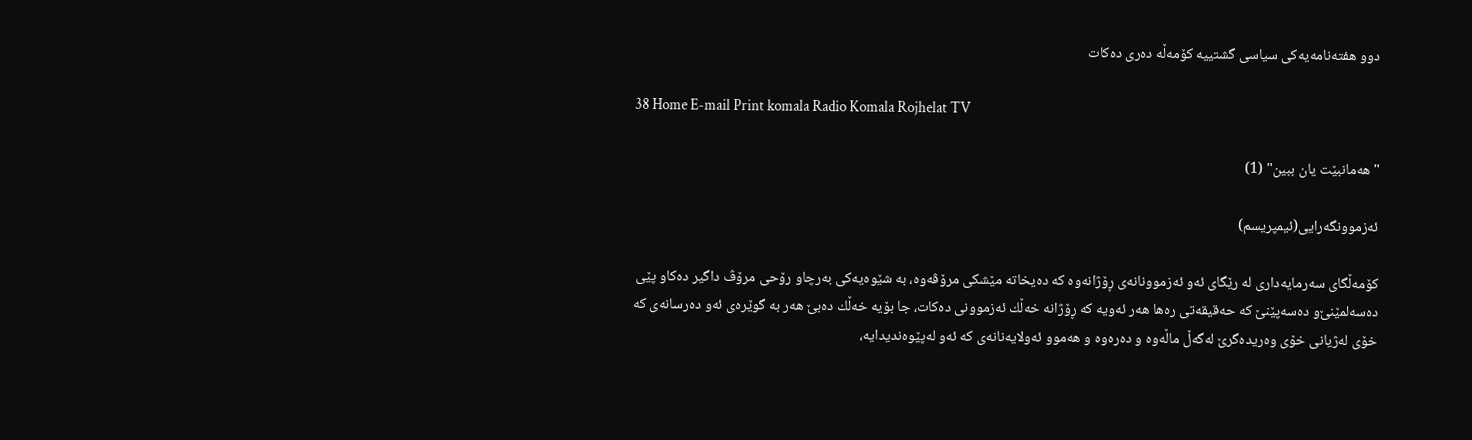دوو هفته‌نامه‌یه‌کی سیاسی گشتییه‌ کۆمه‌ڵه‌ ده‌ری ده‌کات

38 Home E-mail Print komala Radio Komala Rojhelat TV

"هه‌مانبێت یان ببین" (1)

ئه‌زموونگه‌رایی(ئیمپریسم)

كۆمه‌ڵگای‌ سه‌رمایه‌داری‌ له‌ رێگای‌ ئه‌و ئه‌زموونانه‌ی‌ ڕۆژانه‌وه‌ كه‌ ده‌یخاته‌ مێشكی‌ مرۆڤه‌وه‌، به‌ شێوه‌یه‌كی‌ به‌رچاو رۆحی‌ مرۆڤ داگیر ده‌كاو پێی‌ ده‌سه‌لمێنێ‌‌و ده‌سه‌پێنێ‌ كه‌ حه‌قیقه‌تی‌ ره‌ها هه‌ر ئه‌ویه‌ كه‌ ڕۆژانه‌ خه‌ڵك ئه‌زموونی‌ ده‌كات، جا بۆیه‌ خه‌ڵك ده‌بێ‌ هه‌ر به‌ گوێره‌ی‌ ئه‌و ده‌رسانه‌ی‌ كه‌ خۆی‌ له‌ژیانی‌ خۆی‌ وه‌ریده‌گرێ‌ له‌گه‌ڵ‌ ماڵه‌وه‌ و ده‌ره‌وه‌ و هه‌موو ئه‌ولایه‌نانه‌ی‌ كه‌ ئه‌و له‌پێوه‌ندیدایه‌،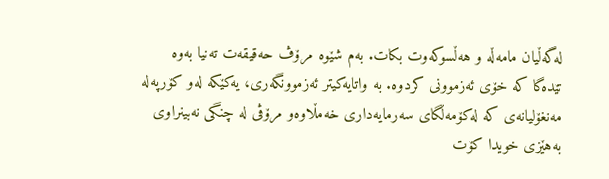له‌گه‌ڵیان مامه‌ڵه‌ و هه‌ڵسوكه‌وت بكات. به‌م شێوه‌ مرۆڤ حه‌قیقه‌ت ته‌نیا به‌وه‌ تێده‌گا كه‌ خۆی‌ ئه‌زموونی‌ كردوه‌. به‌ واتایه‌كیتر ئه‌زموونگه‌ری‌، یه‌كێكه‌ له‌و كۆرپه‌له‌ مه‌نغۆلیانه‌ی‌ كه‌ له‌كۆمه‌ڵگای‌ سه‌رمایه‌داری‌ خه‌مڵاوه‌و مرۆڤی‌ له‌ چنگی‌ نه‌بینراوی‌ به‌هێزی‌ خویدا كۆت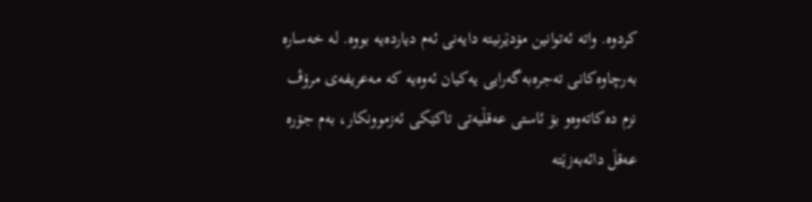كردوه‌. واته‌ ئه‌توانین مۆدێرنیته‌ دایه‌نی ئه‌م دیارده‌یه‌ بووه‌. له‌ خه‌ساره‌ به‌رچاوه‌كانی‌ ته‌جره‌به‌گه‌رایی‌ یه‌كیان ئه‌وه‌یه‌ كه‌ مه‌عریفه‌ی‌ مرۆڤ نزم ده‌كاته‌وه‌‌و بۆ ئاستی‌ عه‌قڵیه‌تی‌ تاكێكی‌ ئه‌زموونكار، به‌م جۆره‌ عه‌قڵ‌ دائه‌به‌زێته‌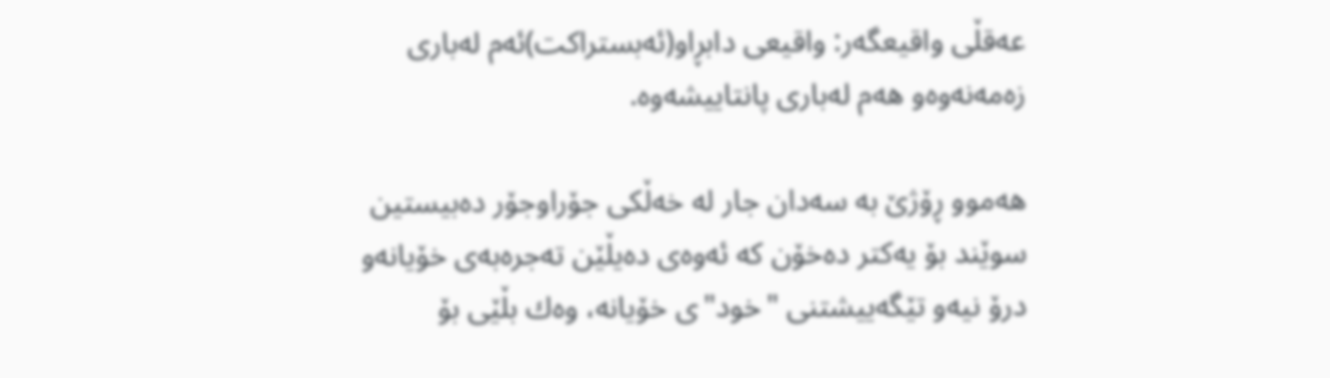عه‌قڵی‌ واقیعگه‌ر: واقیعی‌ دابڕاو(ئه‌بستراكت)ئه‌م له‌باری‌ زه‌مه‌نه‌وه‌‌و هه‌م له‌باری‌ پانتاییشه‌وه‌.

هه‌موو ڕۆژێ‌ به‌ سه‌دان جار له‌ خه‌ڵكی‌ جۆراوجۆر ده‌بیستین سوێند بۆ یه‌كتر ده‌خۆن كه‌ ئه‌وه‌ی‌ ده‌یڵێن ته‌جره‌به‌ی‌ خۆیانه‌‌و درۆ نیه‌‌و تێگه‌ییشتنی‌ "خود"ی‌ خۆیانه‌، وه‌ك بڵێی‌ بۆ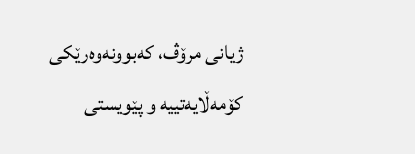ژیانی مرۆڤ، كه‌بوونه‌وه‌رێكی‌ كۆمه‌ڵایه‌تییه‌ و پێویستی‌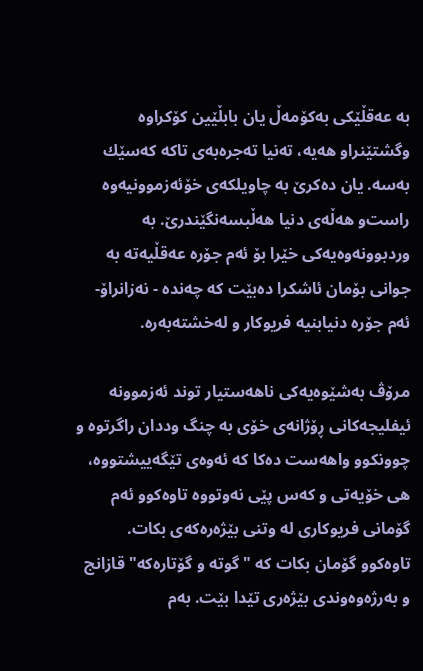به‌ عه‌قڵێكی‌ به‌كۆمه‌ڵ‌ یان بابڵێین كۆكراوه‌ وگشتێنراو هه‌یه‌، ته‌نیا ته‌جره‌به‌ی‌ تاكه‌ كه‌سێك به‌سه‌. یان ده‌كرێ‌ به‌ چاویلكه‌ی‌ خۆئه‌زموونیه‌وه‌ راست‌و هه‌ڵه‌ی‌ دنیا هه‌ڵبسه‌نگێندرێ‌. به‌ وردبوونه‌وه‌یه‌كی‌ خێرا بۆ ئه‌م جۆره‌ عه‌قڵیه‌ته‌ به‌ جوانی‌ بۆمان ئاشكرا ده‌بێت كه‌ چه‌نده‌ - نه‌زانراۆ- ئه‌م جۆره‌ دنیابنیه‌ فریوكار و له‌خشته‌به‌ره‌.

مرۆڤ به‌شێوه‌یه‌كی‌ ناهه‌ستیار توند ئه‌زموونه‌ ئیفلیجه‌كانی‌ ڕۆژانه‌ی‌ خۆی‌ به‌ چنگ وددان راگرتوه‌ و چوونكوو واهه‌ست ده‌كا كه‌ ئه‌وه‌ی‌ تێگه‌ییشتووه‌، هی‌ خۆیه‌تی‌ و كه‌س پێی‌ نه‌وتووه‌ تاوه‌كوو ئه‌م گۆمانی‌ فریوكاری‌ له‌ وتنی‌ بێژه‌ره‌كه‌ی‌ بكات. تاوه‌كوو گۆمان بكات كه‌ "گوته‌ و گۆتاره‌كه‌"قازانج و به‌رژه‌وه‌وندی‌ بێژه‌ری تێدا بێت. به‌م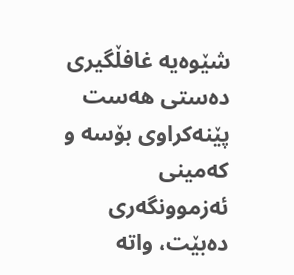شێوه‌یه‌ غافڵگیری‌ ده‌ستی‌ هه‌ست پێنه‌كراوی‌ بۆسه‌ و كه‌مینی‌ ئه‌زموونگه‌ری‌ ده‌بێت، واته‌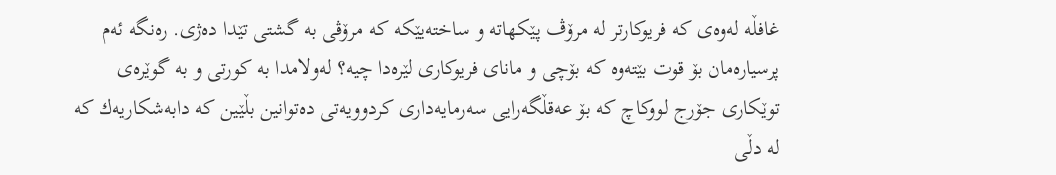غافڵه‌ له‌وه‌ی‌ كه‌ فریوكارتر له‌ مرۆڤ پێكهاته‌ و ساخته‌یێكه‌ كه‌ مرۆڤی‌ به‌ گشتی‌ تێدا ده‌ژی‌. ره‌نگه‌ ئه‌م پرسیاره‌مان بۆ قوت بێته‌وه‌ كه‌ بۆچی‌ و مانای‌ فریوكاری‌ لێره‌دا چیه‌؟ له‌ولامدا به‌ كورتی‌ و به‌ گوێره‌ی‌ توێكاری جۆرج لووكاچ كه‌ بۆ عه‌قڵگه‌رایی‌ سه‌رمایه‌داری‌ كردوویه‌تی‌ ده‌توانین بڵێین كه‌ دابه‌شكاریه‌ك كه‌ له‌ دڵی‌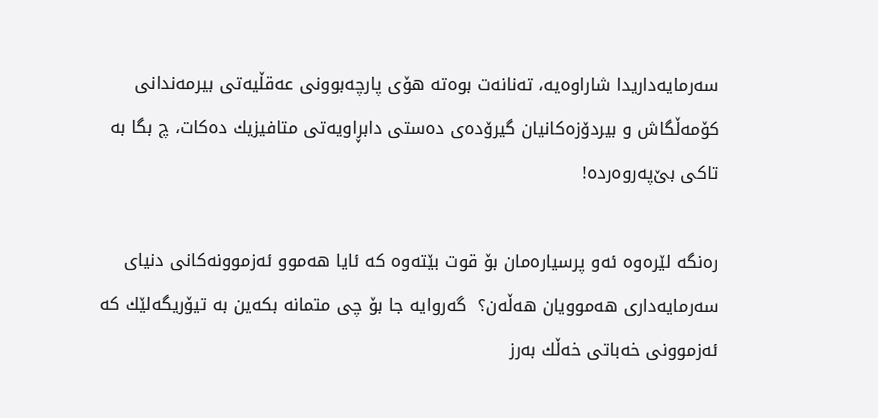سه‌رمایه‌داریدا شاراوه‌یه‌، ته‌نانه‌ت بوه‌ته‌ هۆی‌ پارچه‌بوونی‌ عه‌قڵیه‌تی‌ بیرمه‌ندانی‌ كۆمه‌ڵگاش و بیردۆزه‌كانیان گیرۆده‌ی‌ ده‌ستی‌ دابڕاویه‌تی‌ متافیزیك ده‌كات، چ بگا به‌ تاكی‌ بێ‌په‌روه‌رده‌!

ره‌نگه‌ لێره‌وه‌ ئه‌و پرسیاره‌مان بۆ قوت بێته‌وه‌ كه‌ ئایا هه‌موو ئه‌زموونه‌كانی‌ دنیای‌ سه‌رمایه‌داری‌ هه‌موویان هه‌ڵه‌ن؟  گه‌روایه‌ جا بۆ چی‌ متمانه‌ بكه‌ین به‌ تیۆریگه‌لێك كه‌ ئه‌زموونی‌ خه‌باتی‌ خه‌ڵك به‌رز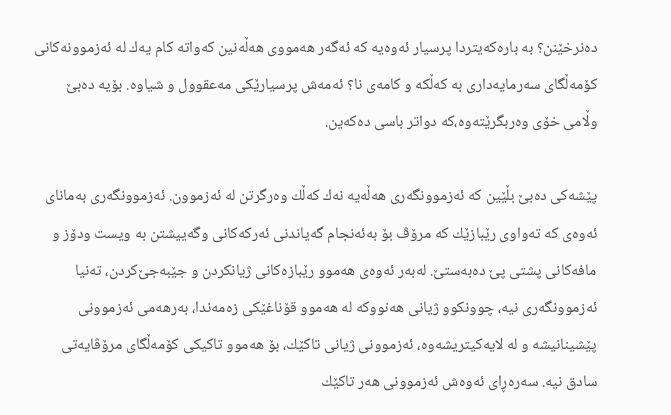ده‌نرخێنن؟ به‌ باره‌كه‌یتردا پرسیار ئه‌وه‌یه‌ كه‌ ئه‌گه‌ر هه‌مووی‌ هه‌ڵه‌نین كه‌واته‌ كام یه‌ك له‌ ئه‌زموونه‌كانی‌ كۆمه‌ڵگای‌ سه‌رمایه‌داری‌ به‌ كه‌ڵكه‌ و كامه‌ی‌ نا؟ ئه‌مه‌ش پرسیارێكی‌ مه‌عقوول و شیاوه‌. بۆیه‌ ده‌بێ‌ وڵامی‌ خۆی‌ وه‌ربگرێته‌وه‌،كه‌ دواتر باسی‌ ده‌كه‌ین.

پێشه‌كی‌ ده‌بێ‌ بڵێین كه‌ ئه‌زموونگه‌ری‌ هه‌ڵه‌یه‌ نه‌ك كه‌ڵك وه‌رگرتن له‌ ئه‌زموون. ئه‌زموونگه‌ری‌ به‌مانای‌ ئه‌وه‌ی‌ كه‌ ته‌واوی‌ رێبازێك كه‌ مرۆڤ بۆ به‌ئه‌نجام گه‌یاندنی‌ ئه‌ركه‌كانی‌ وگه‌ییشتن به‌ ویست ودۆز و مافه‌كانی‌ پشتی‌ پێ‌ ده‌به‌ستێ‌. له‌به‌ر ئه‌وه‌ی‌ هه‌موو رێبازه‌كانی‌ ژیانكردن و جێبه‌جێ‌كردن، ته‌نیا ئه‌زموونگه‌ری‌ نیه‌، چوونكوو ژیانی‌ هه‌نووكه‌ له‌ هه‌موو قۆناغێكی‌ زه‌مه‌ندا، به‌رهه‌می‌ ئه‌زموونی‌ پێشینانیشه‌ و له‌ لایه‌كیتریشه‌وه‌، ئه‌زموونی‌ ژیانی‌ تاكێك، بۆ هه‌موو تاكیكی‌ كۆمه‌ڵگای‌ مرۆڤایه‌تی‌ سادق نیه‌. سه‌ره‌ڕای‌ ئه‌وه‌ش ئه‌زموونی‌ هه‌ر تاكێك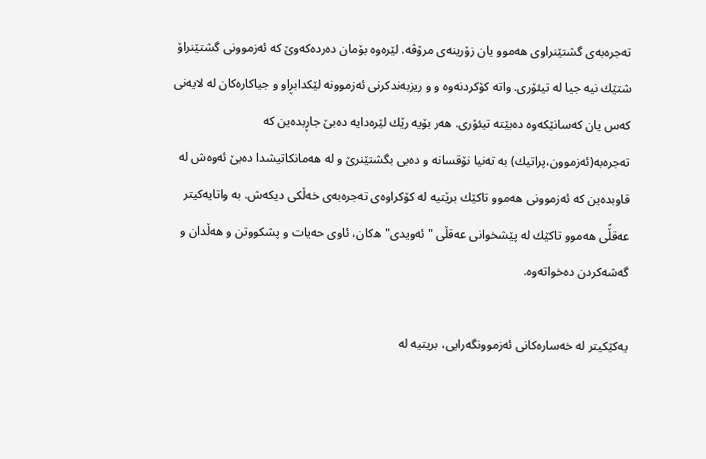ته‌جره‌به‌ی‌ گشتێنراوی‌ هه‌موو یان زۆرینه‌ی‌ مرۆڤه‌. لێره‌وه‌ بۆمان ده‌رده‌كه‌وێ‌ كه‌ ئه‌زموونی گشتێنراۆ شتێك نیه‌ جیا له‌ تیئۆری‌. واته‌ كۆكردنه‌وه‌ و و ریزبه‌ندكرنی‌ ئه‌زموونه‌ لێكدابڕاو و جیاكاره‌كان له‌ لایه‌نی‌ كه‌س یان كه‌سانێكه‌وه‌ ده‌بێته‌ تیئۆری‌. هه‌ر بۆیه‌ رێك لێره‌دایه‌ ده‌بێ‌ جاڕبده‌ین كه‌ ته‌جره‌به‌(ئه‌زموون،پراتیك) به‌ ته‌نیا نۆقسانه‌ و ده‌بی‌ بگشتێنرێ‌ و له‌ هه‌مانكاتیشدا ده‌بێ‌ ئه‌وه‌ش له‌ قاوبده‌ین كه‌ ئه‌زموونی‌ هه‌موو تاكێك برێتیه‌ له‌ كۆكراوه‌ی‌ ته‌جره‌به‌ی‌ خه‌ڵكی‌ دیكه‌ش. به‌ واتایه‌كیتر عه‌قڵًی‌ هه‌موو تاكێك له‌ پێشخوانی‌ عه‌قڵی‌ "ئه‌ویدی‌"ه‌كان، ئاوی‌ حه‌یات و پشكووتن و هه‌ڵدان و گه‌شه‌كردن ده‌خواته‌وه‌.

یه‌كێكیتر له‌ خه‌ساره‌كانی‌ ئه‌زموونگه‌رایی‌، بریتیه‌ له‌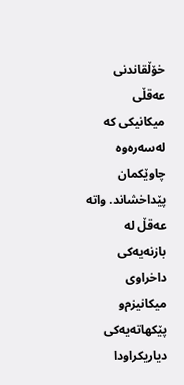خۆڵقاندنی‌ عه‌قڵی‌ میكانیكی‌ كه‌ له‌سه‌ره‌وه‌ چاوێكمان پێداخشاند. واته‌ عه‌قڵ‌ له‌ بازنه‌یه‌كی‌ داخراوی‌ میكانیزم‌و پێكهاته‌یه‌كی‌ دیاریكراودا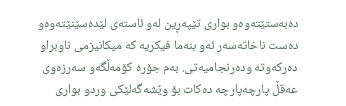ده‌به‌ستێته‌وه‌و بواری‌ تێپه‌ڕین له‌و ئاسته‌ی‌ لێده‌سێنێته‌وه‌و ده‌ست ناخاته‌سه‌ر ئه‌و بنه‌ما فیكریه‌ كه‌ میكانیزمی‌ ناوبراو ده‌ركه‌وته‌ وده‌رنجامیه‌تی‌. به‌م جۆره‌ كۆمه‌ڵگه‌‌و سه‌رزه‌وی‌ عه‌قڵ‌ پارچه‌پارچه‌ ده‌كات بۆ وێشه‌گه‌لێكی‌ وردو بواری‌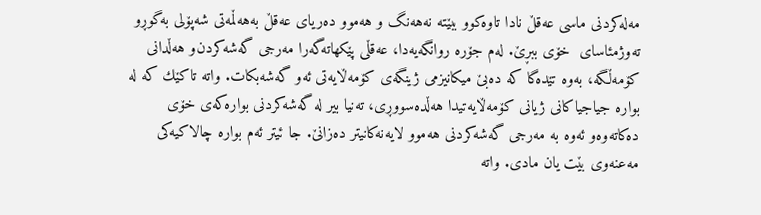مه‌له‌كردنی‌ ماسی عه‌قڵ‌ نادا تاوه‌كوو ببێته‌ نه‌هه‌نگ و هه‌موو ده‌ریای‌ عه‌قڵ‌ به‌هه‌ڵمه‌تی‌ شه‌پۆلی‌ به‌گوڕو ته‌وژمئاسای  خۆی‌ ببڕێ‌. له‌م جۆره‌ روانگه‌یه‌دا، عه‌قڵی‌ پێكهاته‌گه‌را مه‌رجی‌ گه‌شه‌كردن‌و هه‌ڵدانی‌ كۆمه‌ڵگه‌، به‌وه‌ تێده‌گا كه‌ ده‌بێ‌ میكانیزمی‌ ژینگه‌ی‌ كۆمه‌ڵایه‌تی‌ ئه‌و گه‌شه‌بكات. واته‌ تاكێك كه‌ له‌ بواره‌ جیاجیاكانی‌ ژیانی‌ كۆمه‌ڵایه‌تیدا هه‌ڵده‌سووڕی‌، ته‌نیا بیر له‌ گه‌شه‌كردنی‌ بواره‌كه‌ی‌ خۆی‌ ده‌كاته‌وه‌و ئه‌وه‌ به‌ مه‌رجی‌ گه‌شه‌كردنی‌ هه‌موو لایه‌نه‌كانیتر ده‌زانێ‌. جا ئیتر ئه‌م بواره‌ چالاكیه‌كی‌ مه‌عنه‌وی‌ بێت یان مادی‌. واته‌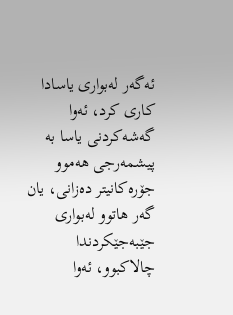ئه‌گه‌ر له‌بواری‌ یاسادا كاری‌ كرد، ئه‌وا گه‌شه‌كردنی‌ یاسا به‌ پیشمه‌رجی‌ هه‌موو جۆره‌كانیتر ده‌زانی‌، یان گه‌ر هاتوو له‌بواری‌ جێبه‌جێكردندا چالاكبوو، ئه‌وا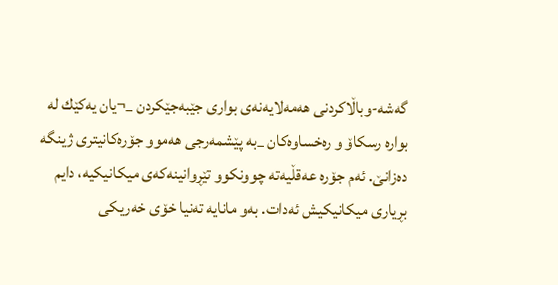گه‌شه‌-وباڵاكردنی‌ هه‌مه‌لایه‌نه‌ی‌ بواری‌ جێبه‌جێكردن _¬یان یه‌كێك له‌ بواره‌ رسكاۆ و ره‌خساوه‌كان _به‌ پێشمه‌رجی‌ هه‌موو جۆره‌كانیتری‌ ژینگه‌ ده‌زانێ‌. ئه‌م جۆره‌ عه‌قڵیه‌ته‌ چوونكوو تێڕوانینه‌كه‌ی‌ میكانیكیه‌، دایم بڕیاری‌ میكانیكیش ئه‌دات. به‌و مانایه‌ ته‌نیا خۆی‌ خه‌ریكی‌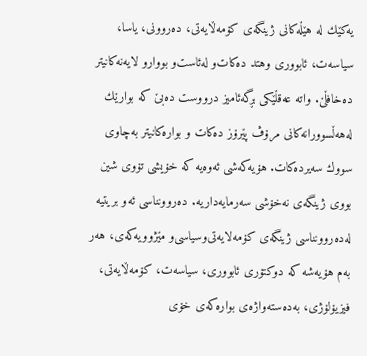یه‌كێك له‌ هێڵه‌كانی‌ ژینگه‌ی‌ كۆمه‌ڵایه‌تی‌، ده‌روونی‌، یاسا، سیاسه‌ت، ئابووری‌ وهتد ده‌كات‌و له‌ئاست‌و بووارو لایه‌نه‌كانیتر ده‌خافڵێ‌. واته‌ عه‌قڵێكی بڕگه‌ئامیز درووست ده‌بێ‌ كه‌ بوارێك له‌هه‌ڵسوورانه‌كانی‌ مرۆڤ پێرۆز ده‌كات و بواره‌كانیتر به‌چاوی‌ سووك سه‌یرده‌كات. هۆیه‌كه‌شی‌ ئه‌وه‌یه‌ كه‌ خۆیشی‌ تۆوی‌ شین بووی‌ ژینگه‌ی‌ نه‌خۆشی‌ سه‌رمایه‌داریه‌. ده‌روونناسی‌ ئه‌و بریتیه‌ له‌ده‌روونناسی‌ ژینگه‌ی كۆمه‌لایه‌تی‌‌وسیاسی‌‌و مێژوویه‌كه‌ی‌، هه‌ر به‌م هۆیه‌شه‌ كه‌ دوكتۆری‌ ئابووری‌، سیاسه‌ت، كۆمه‌ڵایه‌تی‌، فیزیۆلۆژی‌، به‌ده‌سته‌واژه‌ی‌ بواره‌كه‌ی‌ خۆی‌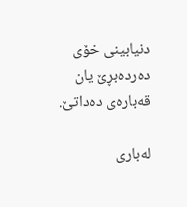دنیابینی‌ خۆی‌ ده‌رده‌بڕێ‌ یان قه‌باره‌ی‌ ده‌داتێ‌.

له‌باری‌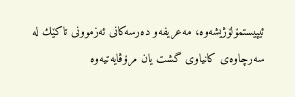ئیپیستمۆلۆژیشه‌وه‌، مه‌عریفه‌‌و ده‌رسه‌كانی‌ ئه‌زموونی‌ تاكێك له‌ سه‌رچاوه‌ی‌ كانیاوی‌ گشت یان مرۆڤایه‌تیه‌وه‌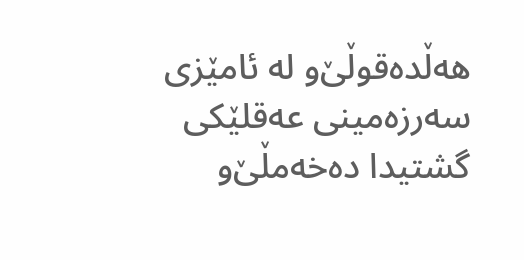هه‌ڵده‌قوڵێ‌‌و له‌ ئامێزی‌ سه‌رزه‌مینی‌ عه‌قلێكی‌ گشتیدا ده‌خه‌مڵێ‌‌و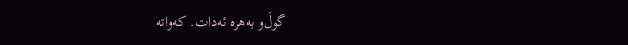گوڵ‌‌و به‌هره‌ ئه‌دات. كه‌واته‌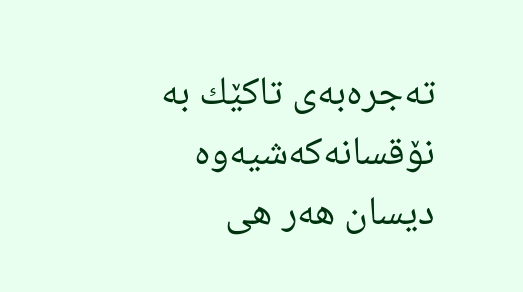ته‌جره‌به‌ی‌ تاكێك به‌ نۆقسانه‌كه‌شیه‌وه‌ دیسان هه‌ر هی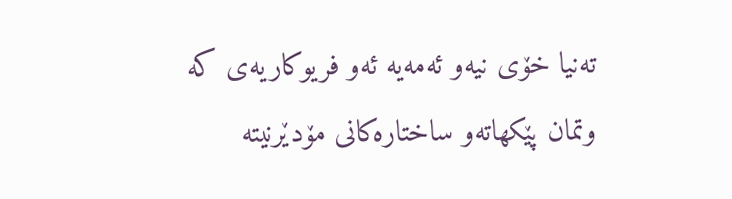ته‌نیا خۆی‌ نیه‌‌و ئه‌مه‌یه‌ ئه‌و فریوكاریه‌ی‌ كه‌ وتمان پێكهاته‌و ساختاره‌كانی‌ مۆدێرنیته‌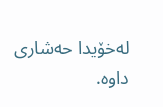له‌خۆیدا حه‌شاری‌ داوه‌.